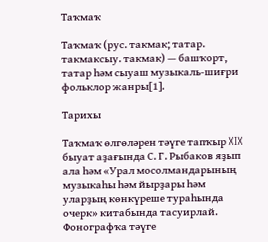Таҡмаҡ

Таҡмаҡ (рус. такмак; татар. такмакcыу. такмак) — башҡорт, татар һәм сыуаш музыкаль-шиғри фольклор жанры[1].

Тарихы

Таҡмаҡ өлгөләрен тәүге тапҡыр XIX быуат аҙағында С. Г. Рыбаков яҙып ала һәм «Урал мосолмандарының музыкаһы һәм йырҙары һәм уларҙың көнкүреше тураһында очерк» китабында тасуирлай. Фонографҡа тәүге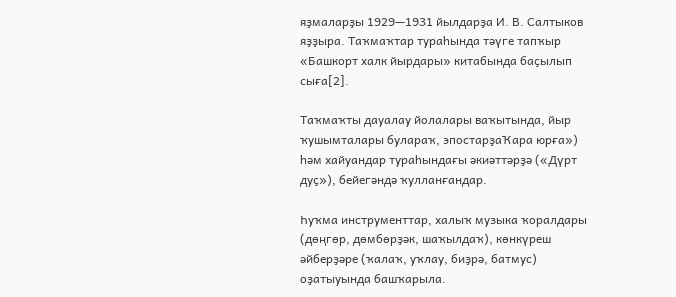яҙмаларҙы 1929—1931 йылдарҙа И. В. Салтыков яҙҙыра. Таҡмаҡтар тураһында тәүге тапҡыр «Башкорт халк йырдары» китабында баҫылып сыға[2].

Таҡмаҡты дауалау йолалары ваҡытында, йыр ҡушымталары булараҡ, эпостарҙаҠара юрға») һәм хайуандар тураһындағы әкиәттәрҙә («Дүрт дуҫ»), бейегәндә ҡулланғандар.

Һуҡма инструменттар, халыҡ музыка ҡоралдары (дөңгөр, дөмбөрҙәк, шаҡылдаҡ), көнкүреш әйберҙәре (ҡалаҡ, уҡлау, биҙрә, батмус) оҙатыуында башҡарыла.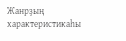Жанрҙың характеристикаһы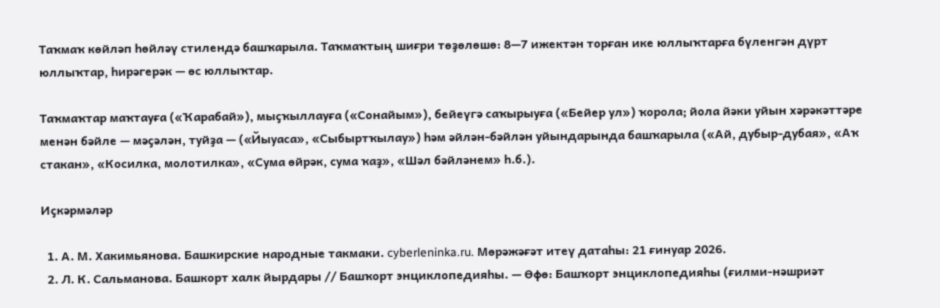Таҡмаҡ көйләп һөйләү стилендә башҡарыла. Таҡмаҡтың шиғри төҙөлөшө: 8—7 ижектән торған ике юллыҡтарға бүленгән дүрт юллыҡтар, һирәгерәк — өс юллыҡтар.

Таҡмаҡтар маҡтауға («Ҡарабай»), мыҫҡыллауға («Сонайым»), бейеүгә саҡырыуға («Бейер ул») ҡорола; йола йәки уйын хәрәкәттәре менән бәйле — мәҫәлән, туйҙа — («Йыуаса», «Сыбыртҡылау») һәм әйлән-бәйлән уйындарында башҡарыла («Ай, дубыр-дубая», «Аҡ стакан», «Косилка, молотилка», «Сума өйрәк, сума ҡаҙ», «Шәл бәйләнем» һ.б.).

Иҫкәрмәләр

  1. А. М. Хакимьянова. Башкирские народные такмаки. cyberleninka.ru. Мөрәжәғәт итеү датаһы: 21 ғинуар 2026.
  2. Л. К. Сальманова. Башкорт халк йырдары // Башҡорт энциклопедияһы. — Өфө: Башҡорт энциклопедияһы (ғилми-нәшриәт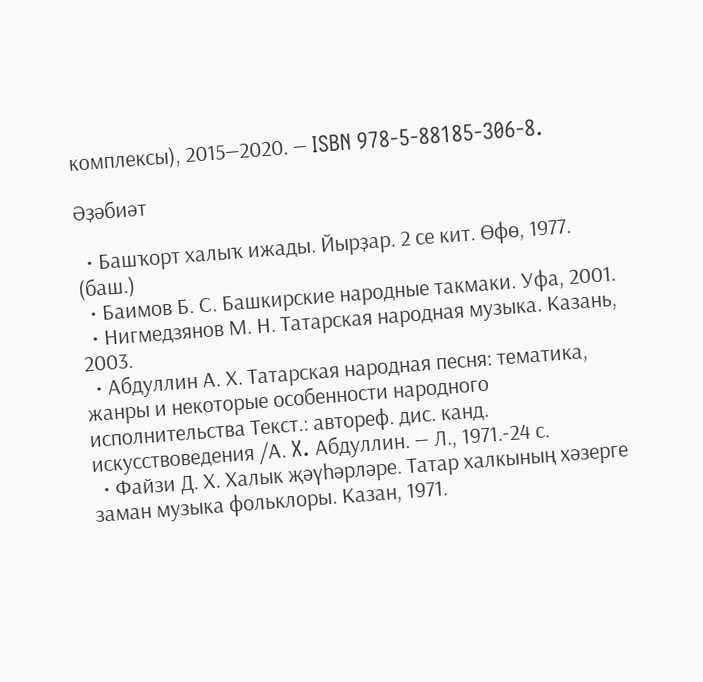комплексы), 2015—2020. — ISBN 978-5-88185-306-8.

Әҙәбиәт

  • Башҡорт халыҡ ижады. Йырҙар. 2 се кит. Өфө, 1977. (баш.)
  • Баимов Б. С. Башкирские народные такмаки. Уфа, 2001.
  • Нигмедзянов М. Н. Татарская народная музыка. Казань, 2003.
  • Абдуллин А. Х. Татарская народная песня: тематика, жанры и некоторые особенности народного исполнительства Текст.: автореф. дис. канд. искусствоведения /А. X. Абдуллин. — Л., 1971.-24 с.
  • Файзи Д. Х. Халык җәүhәрләре. Татар халкының хәзерге заман музыка фольклоры. Казан, 1971.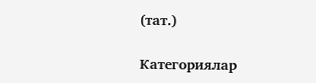(тат.)

Категориялар